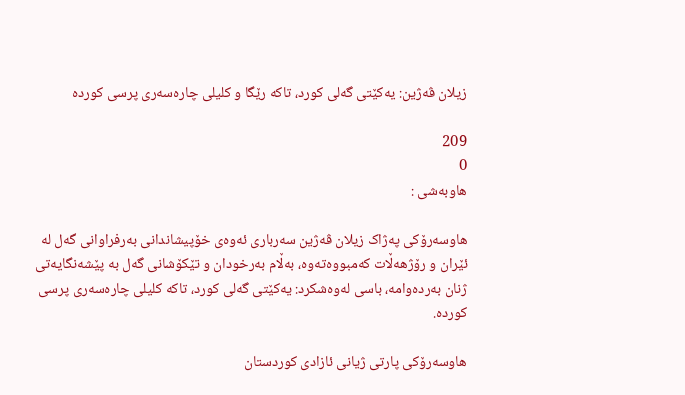زیلان ڤەژین: یه‌كێتی گه‌لی كورد، تاكه‌ رێگا و كلیلی چاره‌سه‌ری پرسی كورده

209
0
هاوبەشی :

هاوسەرۆکی پەژاک زیلان ڤەژین سەرباری ئەوەی خۆپیشاندانی بەرفراوانی گەل لە ئێران و رۆژهەڵات کەمبووەتەوە، بەڵام بەرخودان و تێکۆشانی گەل بە پێشەنگایەتی ژنان بەردەوامە، باسی لەوەشکرد: یه‌كێتی گه‌لی كورد، تاكه‌ كلیلی چاره‌سه‌ری پرسی كورده.

هاوسه‌رۆكی پارتی ژیانی ئازادی كوردستان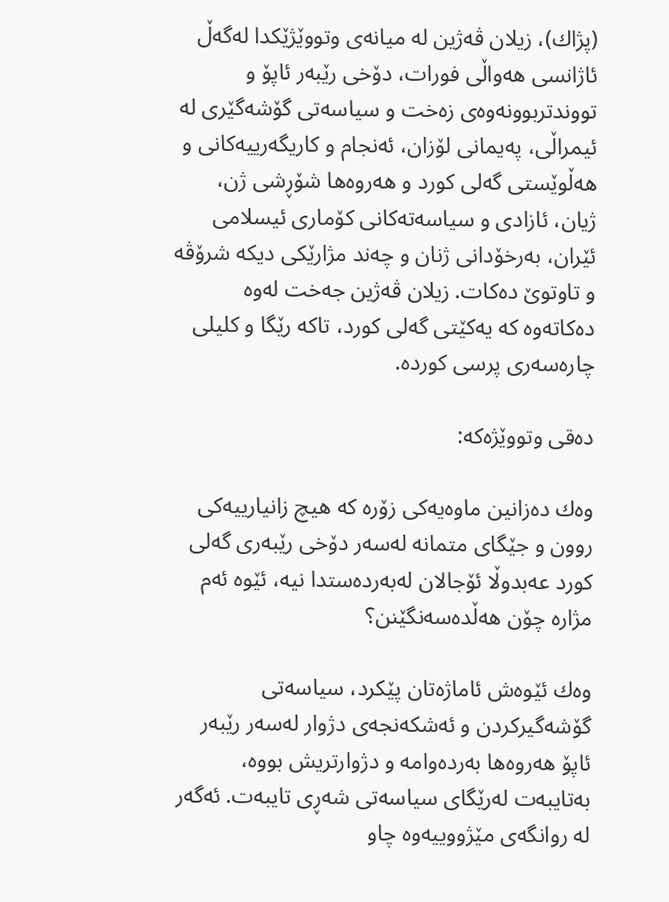(پژاك)، زیلان ڤەژین له‌ میانه‌ی وتووێژێكدا له‌گه‌ڵ ئاژانسی هه‌واڵی فورات، دۆخی رێبه‌ر ئاپۆ و تووندتربوونه‌وه‌ی زه‌خت و سیاسه‌تی گۆشه‌گێری له‌ ئیمراڵی، په‌یمانی لۆزان، ئه‌نجام‌ و كاریگه‌رییه‌كانی و هه‌ڵوێستی گه‌لی كورد و هه‌روه‌ها شۆڕشی ژن، ژیان، ئازادی و سیاسه‌ته‌كانی كۆماری ئیسلامی ئێران، به‌رخۆدانی ژنان و چه‌ند مژارێكی دیكه‌ شرۆڤه‌ و تاوتوێ ده‌كات. زیلان ڤه‌ژین جه‌خت له‌وه‌ ده‌كاته‌وه‌ كه یه‌كێتی گه‌لی كورد،‌ تاكه‌ رێگا و كلیلی چاره‌سه‌ری پرسی كوردە.

ده‌قی وتووێژەکە‌:

وه‌ك ده‌زانین ماوه‌یه‌كی زۆره‌ كه‌ هیچ زانیارییه‌كی روون و جێگای متمانه‌ له‌سه‌ر دۆخی رێبه‌ری گەلی کورد عەبدوڵا ئۆجالان له‌به‌رده‌ستدا نیه‌، ئێوه‌ ئه‌م مژاره‌ چۆن هه‌ڵده‌سه‌نگێنن؟

وه‌ك ئێوه‌ش ئاماژه‌تان پێكرد، سیاسه‌تی گۆشه‌گیركردن و ئه‌شكه‌نجه‌ی دژوار له‌سه‌ر رێبه‌ر ئاپۆ هه‌روه‌ها به‌رده‌وامه‌ و دژوارتریش بووه‌، به‌تایبه‌ت له‌رێگای سیاسه‌تی شه‌ڕی تایبه‌ت. ئه‌گه‌ر له‌ روانگه‌ی مێژووییه‌وه‌ چاو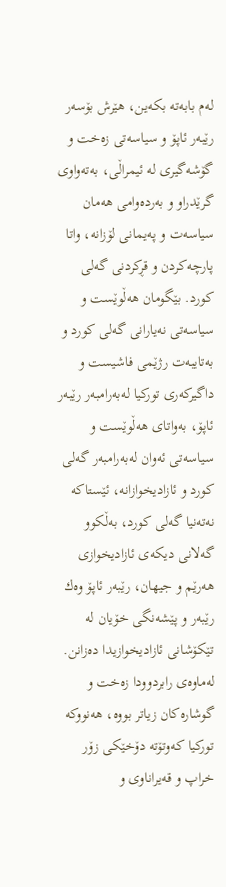له‌م بابه‌ته‌ بكه‌ین، هێرش بۆسه‌ر رێبه‌ر ئاپۆ و سیاسه‌تی زه‌خت و گۆشه‌گیری له‌ ئیمراڵی، به‌ته‌واوی گرێدراو و به‌رده‌وامی هه‌مان سیاسه‌ت و په‌یمانی لۆزانه‌، واتا پارچه‌كردن و قڕكردنی گه‌لی كورد. بێگومان هه‌ڵوێست و سیاسه‌تی نه‌یارانی گه‌لی كورد و به‌تایبه‌ت رژێمی فاشیست و داگیركه‌ری توركیا‌ له‌به‌رامبه‌ر رێبه‌ر ئاپۆ، به‌واتای هه‌ڵوێست و سیاسه‌تی ئه‌وان له‌به‌رامبه‌ر گه‌لی كورد و ئازادیخوازانه‌، ئێستاكه‌ نه‌ته‌نیا گه‌لی كورد، به‌ڵكوو گه‌لانی دیكه‌ی ئازادیخوازی هه‌رێم و جیهان، رێبه‌ر ئاپۆ وه‌ك رێبه‌ر و پێشه‌نگی خۆیان له‌ تێكۆشانی ئازادیخوازیدا ده‌زانن. له‌ماوه‌ی رابردوودا زه‌خت و گوشاره‌كان زیاتر بووه‌، هه‌نووكه‌ توركیا‌ كه‌وتۆته‌ دۆخێكی زۆر خراپ و قه‌یراناوی و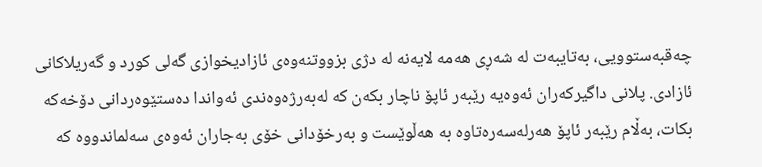چه‌قبه‌ستوویی، به‌تایبه‌ت له‌ شه‌ڕی هه‌مه‌ لایه‌نه‌ له‌ دژی بزووتنه‌وه‌ی ئازادیخوازی گه‌لی كورد و گه‌ریلاكانی ئازادی. پلانی داگیركه‌ران ئه‌وه‌یه‌ رێبه‌ر ئاپۆ ناچار بكه‌ن كه‌ له‌به‌رژه‌وه‌ندی ئه‌واندا ده‌ستێوه‌ردانی دۆخه‌كه‌ بكات، به‌ڵام رێبه‌ر ئاپۆ هه‌رله‌سه‌ره‌تاوه‌ به‌ هه‌ڵوێست و به‌رخۆدانی خۆی به‌جاران ئه‌وه‌ی سه‌لماندووه‌ كه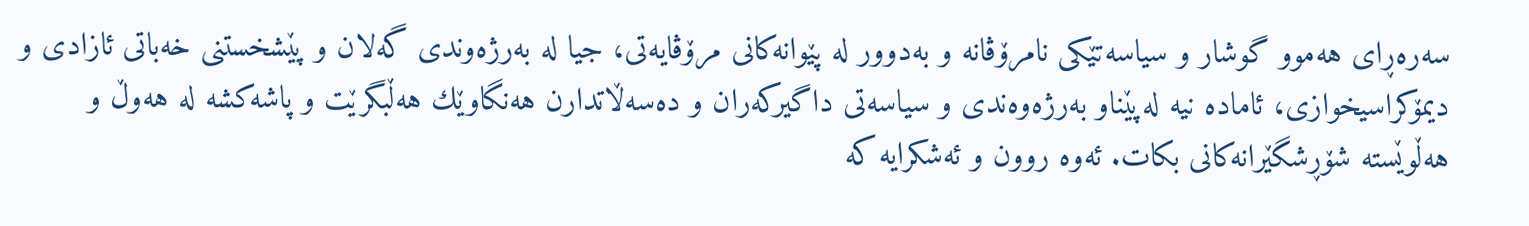سه‌ره‌ڕای هه‌موو گوشار و سیاسه‌تێكی نامرۆڤانه‌ و به‌دوور له‌ پێوانه‌كانی مرۆڤایه‌تی،‌ جیا له‌ به‌رژه‌وندی گه‌لان و پێشخستنی خه‌باتی ئازادی و دیمۆكراسیخوازی، ئاماده‌ نیه‌ له‌پێناو به‌رژه‌وه‌ندی و سیاسه‌تی داگیركه‌ران و ده‌سه‌ڵاتدارن هه‌نگاوێك هه‌ڵبگرێت و پاشه‌كشه‌ له‌ هه‌وڵ و هه‌ڵوێسته‌ شۆڕشگێرانه‌كانی بكات. ئه‌وه‌ روون و ئه‌شكرایه‌ كه‌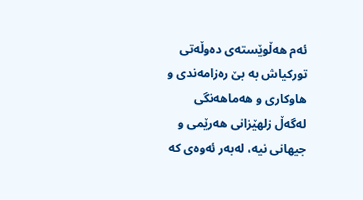ئه‌م هه‌ڵوێسته‌ی ده‌وڵه‌تی توركیاش به‌ بێ ره‌زامه‌ندی و هاوكاری و هه‌ماهه‌نگی له‌گه‌ڵ زلهێزانی هه‌رێمی و جیهانی نیه‌، له‌به‌ر ئه‌وه‌ی كه‌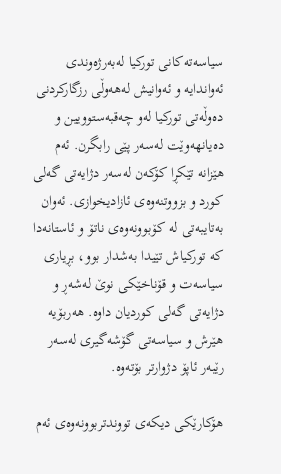سیاسه‌ته‌كانی توركیا له‌به‌رژه‌وندی ئه‌واندایه‌ و ئه‌وانیش له‌هه‌وڵی رزگاركردنی ده‌وڵه‌تی توركیا له‌و چه‌قبه‌ستوویین‌ و ده‌یانهه‌وێت له‌سه‌ر پێی رابگرن. ئه‌م هێزانه‌ تێكڕا كۆكه‌ن له‌سه‌ر دژایه‌تی گه‌لی كورد و بزووتنه‌وه‌ی ئازادیخوازی. ئه‌وان به‌تایبه‌تی له‌ كۆبوونه‌وه‌ی ناتۆ و ئاستانه‌دا كه‌ توركیاش تێیدا به‌شدار بوو، بڕیاری سیاسه‌ت و قۆناخێكی نوێ له‌شه‌ڕ و دژایه‌تی گه‌لی كوردیان داوه‌. هه‌ربۆیه‌ هێرش و سیاسه‌تی گۆشه‌گیری له‌سه‌ر رێبه‌ر ئاپۆ دژوارتر بۆته‌وه‌.

هۆكارێكی دیكه‌ی تووندتربوونه‌وه‌ی ئه‌م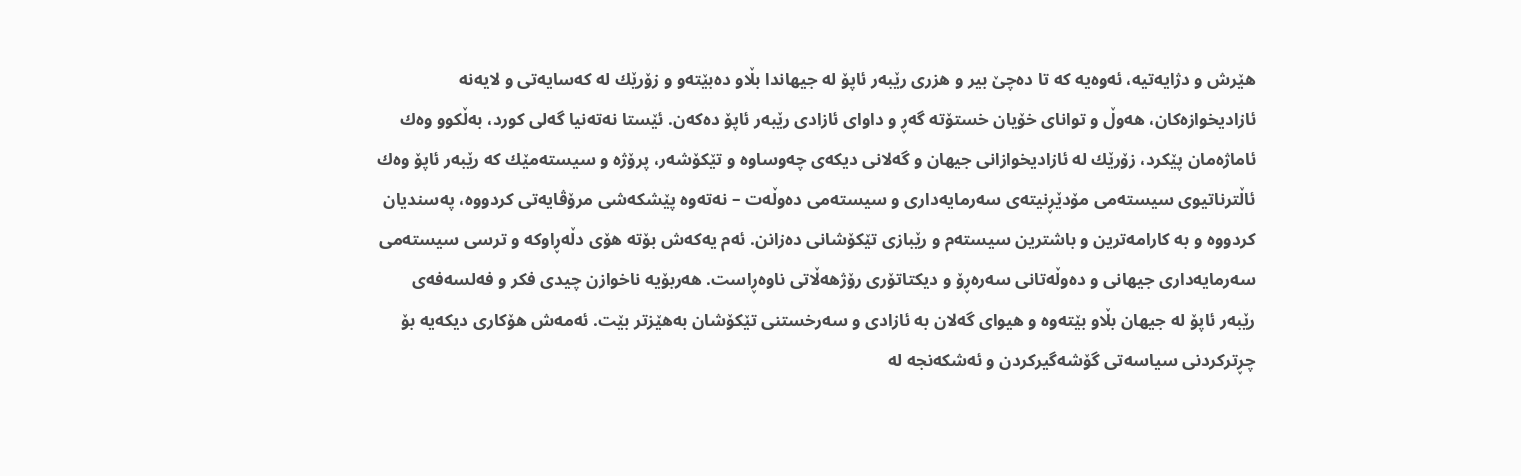هێرش و دژایه‌تیه‌، ئه‌وه‌یه‌ كه‌ تا ده‌چێ بیر و هزری رێبه‌ر ئاپۆ له‌ جیهاندا بڵاو ده‌بێته‌و و زۆرێك له‌ كه‌سایه‌تی و لایه‌نه‌ ئازادیخوازه‌كان، هه‌وڵ و توانای خۆیان خستۆته‌ گه‌ڕ و داوای ئازادی رێبه‌ر ئاپۆ ده‌كه‌ن. ئێستا نه‌ته‌نیا گه‌لی كورد، به‌ڵكوو وه‌ك ئاماژه‌مان پێكرد، زۆرێك له‌ ئازادیخوازانی جیهان و گه‌لانی دیكه‌ی چه‌وساوه‌ و تێكۆشه‌ر، پرۆژە و سیسته‌مێك كه‌ رێبه‌ر ئاپۆ وه‌ك ئاڵترناتیوی سیسته‌می مۆدێڕنیته‌ی سه‌رمایه‌داری و سیسته‌می ده‌وڵه‌ت – نه‌ته‌وه‌ پێشكه‌شی مرۆڤایه‌تی كردووه‌، په‌سندیان كردووه‌ و به‌ كارامه‌ترین و باشترین سیسته‌م و رێبازی تێكۆشانی ده‌زانن. ئه‌م یه‌كه‌ش بۆته‌ هۆی دڵه‌ڕاوكه‌ و ترسی سیسته‌می سه‌رمایه‌داری جیهانی و ده‌وڵه‌تانی سه‌ره‌ڕۆ و دیكتاتۆری رۆژهه‌ڵاتی ناوه‌ڕاست. هه‌ربۆیه‌ ناخوازن چیدی فكر و فه‌لسه‌فه‌ی رێبه‌ر ئاپۆ له‌ جیهان بڵاو بێته‌وه‌ و هیوای گه‌لان به‌ ئازادی و سه‌رخستنی تێكۆشان به‌هێزتر بێت. ئه‌مه‌ش هۆكاری دیكه‌یه‌ بۆ چڕتركردنی سیاسه‌تی گۆشه‌گیركردن و ئه‌شكه‌نجه‌ له‌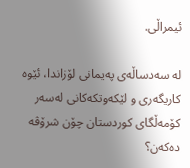ئیمراڵی.

له‌ سه‌دساڵه‌ی په‌یمانی لۆزاندا، ئێوه‌ كاریگه‌ری و لێكه‌وتكه‌كانی له‌سه‌ر كۆمه‌ڵگای كوردستان چۆن شرۆڤه‌ ده‌كه‌ن؟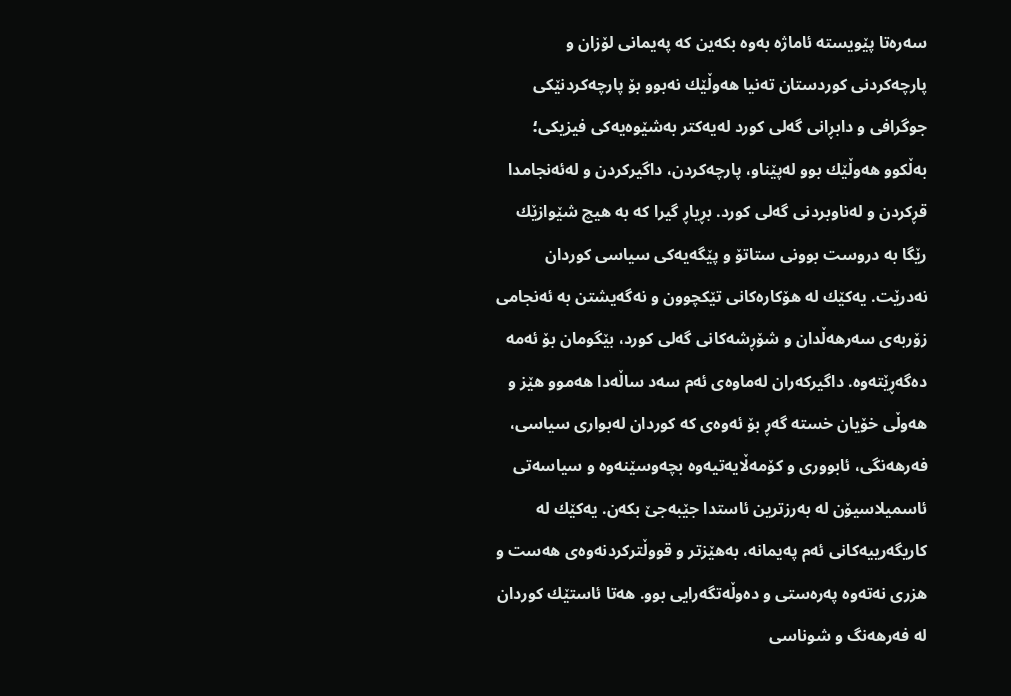سه‌ره‌تا پێویسته‌ ئاماژه‌ به‌وه‌ بكه‌ین كه‌ په‌یمانی لۆزان و پارچه‌كردنی كوردستان ته‌نیا هه‌وڵێك نه‌بوو بۆ پارچه‌كردنێكی جوگرافی و دابڕانی گه‌لی كورد له‌یه‌كتر به‌شێوه‌یه‌كی فیزیكی؛ به‌ڵكوو هه‌وڵێك بوو له‌پێناو، پارچه‌كردن، داگیركردن و له‌ئه‌نجامدا قڕكردن و له‌ناوبردنی گه‌لی كورد. بڕیاڕ گیرا كه‌ به‌ هیچ شێوازێك رێگا به‌ دروست بوونی ستاتۆ و پێگه‌یه‌كی سیاسی كوردان نه‌درێت. یه‌كێك له‌ هۆكاره‌كانی تێكچوون و نه‌گه‌یشتن به‌ ئه‌نجامی زۆربه‌ی سه‌رهه‌ڵدان و شۆڕشه‌كانی گه‌لی كورد، بێگومان بۆ ئه‌مه‌ ده‌گه‌ڕێته‌وه‌. داگیركه‌ران له‌ماوه‌ی ئه‌م سه‌د ساڵه‌دا هه‌موو هێز و هه‌وڵی خۆیان خسته‌ گه‌ڕ بۆ ئه‌وه‌ی كه‌ كوردان له‌بواری سیاسی، فه‌رهه‌نگی، ئابووری و كۆمه‌ڵایه‌تیه‌وه‌ بچه‌وسێنه‌وه‌ و سیاسه‌تی ئاسمیلاسیۆن له‌ به‌رزترین ئاستدا جێبه‌جێ بكه‌ن. یه‌كێك‌ له‌ كاریگه‌رییه‌كانی ئه‌م په‌یمانه‌، به‌هێزتر و قووڵتركردنه‌وه‌ی هه‌ست و هزری نه‌ته‌وه‌ په‌ره‌ستی و ده‌وڵه‌تگه‌رایی بوو. هه‌تا ئاستێك كوردان له‌ فه‌رهه‌نگ و شوناسی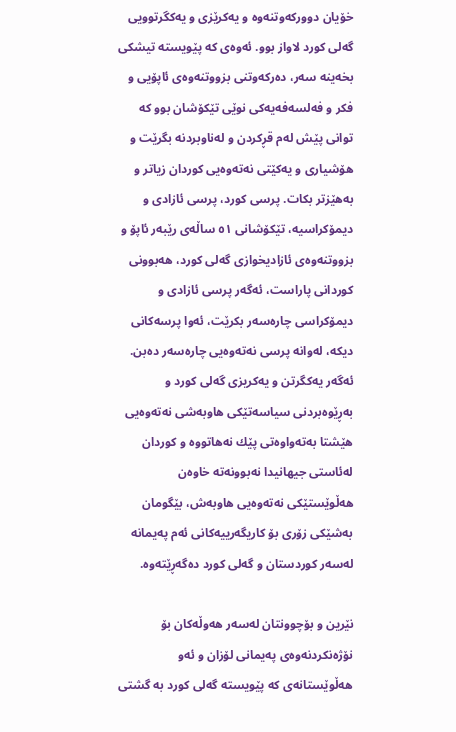خۆیان دووركه‌وتنه‌وه‌ و یه‌كرێزی و یه‌كگرتوویی گه‌لی كورد لاواز بوو. ئه‌وه‌ی كه‌ پێویسته‌ تیشكی بخه‌ینه‌ سه‌ر، ده‌ركه‌وتنی بزووتنه‌وه‌ی ئاپۆیی و فكر و فه‌لسه‌فه‌یه‌كی نوێی تێكۆشان بوو كه‌ توانی پێش له‌م قڕكردن و له‌ناوبردنه‌ بگرێت و هۆشیاری و یه‌كێتی نه‌ته‌وەیی كوردان زیاتر و به‌هێزتر بكات. پرسی كورد، پرسی ئازادی و دیمۆكراسیه‌، تێكۆشانی ٥١ ساڵه‌ی رێبه‌ر ئاپۆ و بزووتنه‌وه‌ی ئازادیخوازی گه‌لی كورد، هه‌بوونی كوردانی پاراست، ئه‌گه‌ر پرسی ئازادی و دیمۆكراسی چاره‌سه‌ر بكرێت، ئه‌وا پرسه‌كانی دیكه‌، له‌وانه‌ پرسی نه‌ته‌وه‌یی چاره‌سه‌ر ده‌بن. ئه‌گه‌ر یه‌كگرتن و یه‌كریزی گه‌لی كورد و به‌ڕێوه‌بردنی سیاسه‌تێكی هاوبه‌شی نه‌ته‌وه‌یی هێشتا به‌ته‌واوه‌تی پێك نه‌هاتووه‌ و كوردان له‌ئاستی جیهانیدا نه‌بوونه‌ته‌ خاوه‌ن هه‌ڵوێستێكی نه‌ته‌وه‌یی هاوبه‌ش، بێگومان به‌شێكی زۆری بۆ كاریگه‌رییه‌كانی ئه‌م په‌یمانه‌ له‌سه‌ر كوردستان و گه‌لی كورد ده‌گه‌ڕێته‌وه‌.

نێرین و بۆچوونتان له‌سه‌ر هه‌وڵه‌كان بۆ نۆژه‌نكردنه‌وه‌ی په‌یمانی لۆزان و ئه‌و هه‌ڵوێستانه‌ی كه‌ پێویسته‌ گه‌لی كورد به‌ گشتی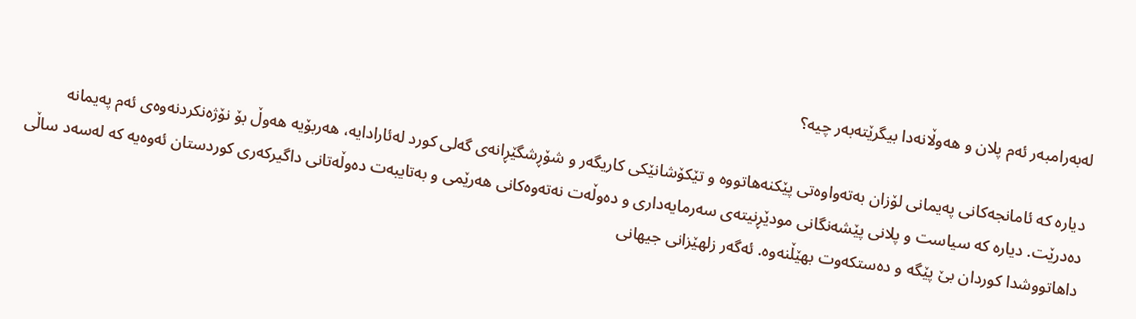له‌به‌رامبه‌ر ئه‌م پلان و هه‌وڵانه‌دا بیگرێته‌به‌ر چیه‌؟

دیاره‌ كه‌ ئامانجه‌كانی په‌یمانی لۆزان به‌ته‌واوه‌تی پێكنه‌هاتووه‌ و تێكۆشانێكی كاریگه‌ر و شۆڕشگێڕانه‌ی گه‌لی كورد له‌ئارادایه‌، هه‌ربۆیه‌ هه‌وڵ بۆ نۆژه‌نكردنه‌وه‌ی ئه‌م په‌یمانه‌ ده‌درێت. دیاره‌ كه سیاست و پلانی‌ پێشه‌نگانی مودێڕنیتەی سه‌رمایه‌داری و ده‌وڵه‌ت نه‌ته‌وه‌كانی هه‌رێمی و به‌تایبه‌ت ده‌وڵه‌تانی داگیركه‌ری كوردستان ئه‌وه‌یه‌ كه‌ له‌سه‌د ساڵی داهاتووشدا كوردان بێ پێگه‌ و ده‌ستكه‌وت بهێڵنه‌وه‌. ئه‌گه‌ر زلهێزانی جیهانی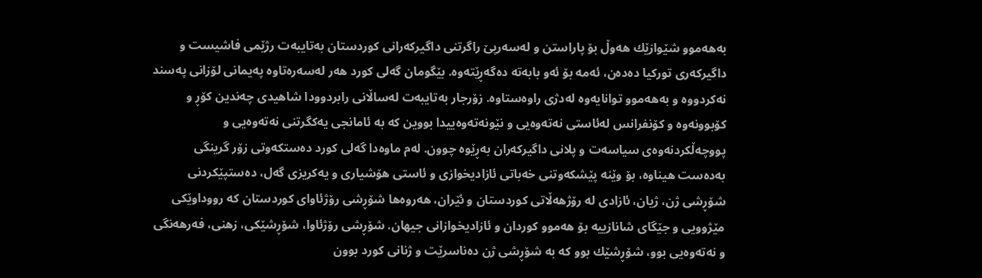به‌هه‌موو شێوازێك هه‌وڵ بۆ پاراستن و له‌سه‌رپێ راگرتنی داگیركه‌رانی كوردستان به‌تایبه‌ت رژێمی فاشیست و داگیركه‌ری توركیا ده‌ده‌ن، ئه‌مه‌ بۆ ئه‌و بابه‌ته‌ ده‌گه‌ڕێته‌وه‌. بێگومان گه‌لی كورد هه‌ر له‌سه‌ره‌تاوه‌ په‌یمانی لۆزانی په‌سند نه‌كردووه‌ و به‌هه‌موو توانایه‌وه‌ له‌دژی راوه‌ستاوه‌. زۆرجار به‌تایبه‌ت له‌ساڵانی رابردوودا شاهیدی چه‌ندین كۆڕ و كۆبوونه‌وه‌ و كۆنفرانس له‌ئاستی نه‌ته‌وه‌یی و نێونه‌ته‌وه‌ییدا بووین كه‌ به‌ ئامانجی یه‌كگرتنی نه‌ته‌وه‌یی و پووچه‌ڵكردنه‌وه‌ی سیاسه‌ت و پلانی داگیركه‌ران به‌ڕێوه‌ چوون. له‌م ماوه‌دا گه‌لی كورد ده‌ستكه‌وتی زۆر گرینگی به‌ده‌ست هیناوه‌، بۆ وێنه پێشكه‌وتنی خه‌باتی ئازادیخوازی و ئاستی هۆشیاری و یه‌كریزی گه‌ل، ده‌ستپێكردنی شۆڕشی ژن، ژیان، ئازادی له‌ رۆژهه‌ڵاتی كوردستان و ئێران، هه‌روه‌ها‌ شۆڕشی رۆژئاوای كوردستان كه‌ رووداوێكی مێژوویی و جێگای شانازییه‌ بۆ هه‌موو كوردان و ئازادیخوازانی جیهان. شۆڕشی رۆژئاوا، شۆڕشێكی، زهنی، فه‌رهه‌نگی و نه‌ته‌وه‌یی بوو، شۆڕشێك بوو كه‌ به‌ شۆڕشی ژن ده‌ناسرێت و ژنانی كورد بوون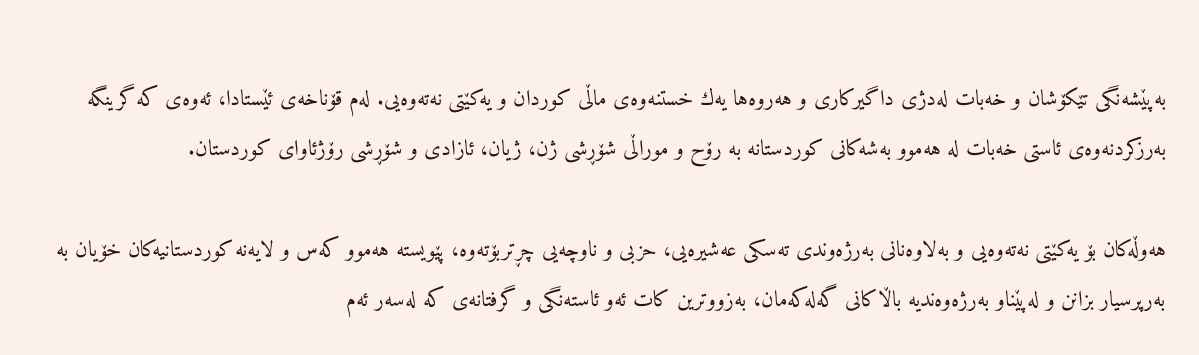به‌پێشه‌نگی تێكۆشان و خه‌بات له‌دژی داگیركاری و هه‌روه‌ها یه‌ك خستنه‌وه‌ی ماڵی كوردان و یه‌كێتی نه‌ته‌وه‌یی. له‌م قۆناخه‌ی ئێستادا، ئه‌وه‌ی كه‌ گرینگه‌ به‌رزكردنه‌وه‌ی ئاستی خه‌بات له‌ هه‌موو به‌شه‌كانی كوردستانه‌ به‌ رۆح و موراڵی شۆڕشی ژن، ژیان، ئازادی و شۆڕشی رۆژئاوای كوردستان.

هه‌وڵه‌كان بۆ یه‌كێتی نه‌ته‌وه‌یی و به‌لاوه‌نانی به‌رژه‌وندی ته‌سكی عه‌شیره‌یی، حزبی و ناوچه‌یی چڕتربۆته‌وه‌، پێویسته‌ هه‌موو كه‌س و لایه‌نه‌ كوردستانیه‌كان خۆیان به‌ به‌رپرسیار بزانن و له‌پێناو به‌رژه‌وەندیه‌ باڵاكانی گه‌له‌كه‌مان، به‌زووترین كات ئه‌و ئاسته‌نگی و گرفتانه‌ی كه‌ له‌سه‌ر ئه‌م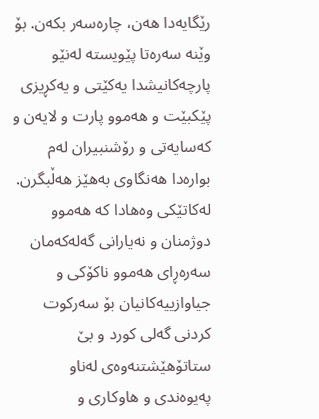رێگایه‌دا هه‌ن، چاره‌سه‌ر بكه‌ن. بۆ وێنه‌ سه‌ره‌تا پێویسته‌ له‌نێو پارچه‌كانیشدا یه‌كێتی و یه‌كڕیزی پێكبێت و هه‌موو پارت و لایه‌ن و كه‌سایه‌تی و رۆشنبیران له‌م بواره‌دا هه‌نگاوی به‌هێز هه‌ڵبگرن. له‌كاتێكی وه‌هادا كه‌ هه‌موو دوژمنان و نه‌یارانی گه‌له‌كه‌مان سه‌ره‌ڕای هه‌موو ناكۆكی و جیاوازییه‌كانیان بۆ سه‌ركوت كردنی گه‌لی كورد و بێ ستاتۆهێشتنه‌وه‌ی له‌ناو په‌یوه‌ندی و هاوكاری و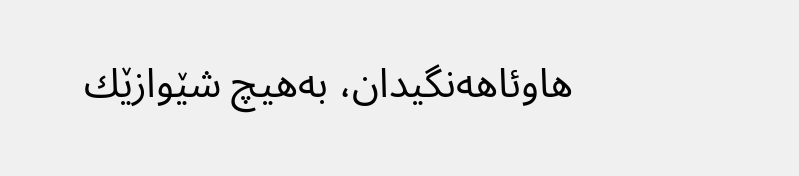هاوئاهه‌نگیدان، به‌هیچ شێوازێك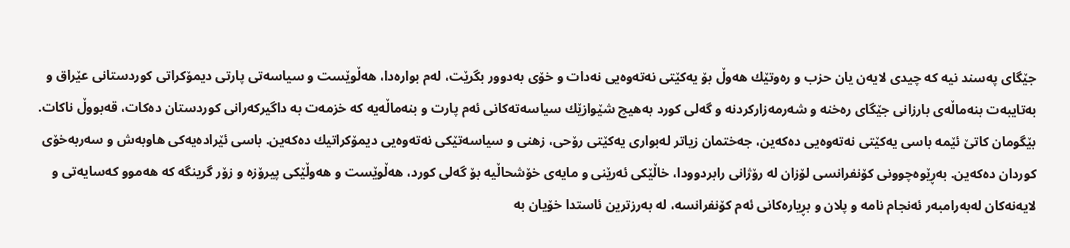جێگای په‌سند نیه‌ كه‌ چیدی لایه‌ن یان حزب و ره‌وتێك هه‌وڵ بۆ یه‌كێتی نه‌ته‌وه‌یی نه‌دات و خۆی به‌دوور بگرێت، له‌م بواره‌دا، هه‌ڵوێست و سیاسه‌تی پارتی دیمۆكراتی كوردستانی عێراق و به‌تایبه‌ت بنه‌ماڵه‌ی بارزانی جێگای ره‌خنه‌ و شه‌رمه‌زاركردنه‌ و گه‌لی كورد به‌هیچ شێوازێك سیاسه‌ته‌كانی ئه‌م پارت و بنه‌ماڵه‌یه‌ كه خزمه‌ت به‌ داگیركه‌رانی كوردستان ده‌كات، قه‌بووڵ ناكات‌. بێگومان كاتێ ئێمه‌ باسی یه‌كێتی نه‌ته‌وه‌یی ده‌كه‌ین، جه‌ختمان زیاتر له‌بواری یه‌كێتی رۆحی، زهنی و سیاسه‌تێكی نه‌ته‌وه‌یی دیمۆكراتیك ده‌كه‌ین. باسی ئێراده‌یه‌كی هاوبه‌ش و سه‌ربه‌خۆی كوردان ده‌كه‌ین. به‌ڕێوه‌چوونی كۆنفرانسی لۆزان له‌ رۆژانی رابردوودا، خاڵێكی ئه‌رێنی و مایه‌ی خۆشحاڵیه‌ بۆ گه‌لی كورد، هه‌ڵوێست و هه‌وڵێكی پیرۆزه‌ و زۆر گرینگه‌ كه‌ هه‌موو كه‌سایه‌تی و لایه‌نه‌كان له‌به‌رامبه‌ر ئه‌نجام نامه‌ و پلان و بڕیاره‌كانی ئه‌م كۆنفرانسه‌، له‌ به‌رزترین ئاستدا خۆیان به‌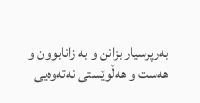به‌رپرسیار بزانن و به‌ زانابوون و هه‌ست و هه‌ڵوێستی نه‌ته‌وه‌یی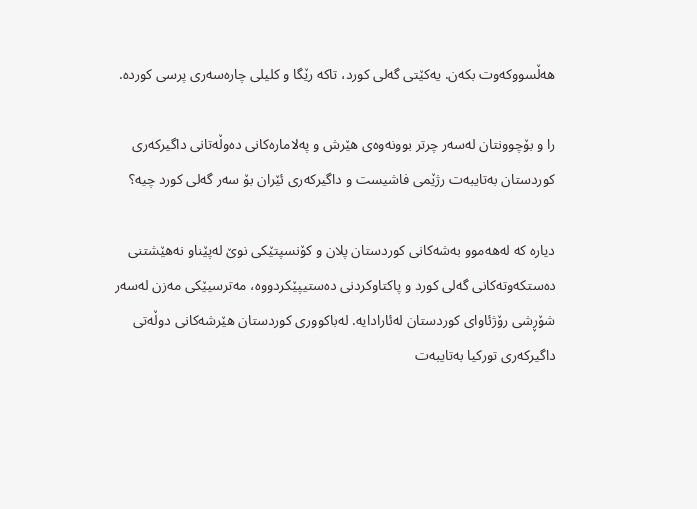هه‌ڵسووكه‌وت بكه‌ن. یه‌كێتی گه‌لی كورد، تاكه رێگا و كلیلی چاره‌سه‌ری پرسی كورده.

را و بۆچوونتان له‌سه‌ر چرتر بوونه‌وه‌ی هێرش و په‌لاماره‌كانی ده‌وڵه‌تانی داگیركه‌ری كوردستان به‌تایبه‌ت رژێمی فاشیست و داگیركه‌ری ئێران بۆ سه‌ر گه‌لی كورد چیه‌؟

دیاره كه‌ له‌هه‌موو به‌شه‌كانی كوردستان پلان و كۆنسپتێكی نوێ له‌پێناو نه‌هێشتنی ده‌ستكه‌وته‌كانی گه‌لی كورد و پاكتاوكردنی ده‌ستیپێكردووه‌، مه‌ترسیێكی مه‌زن له‌سه‌ر شۆڕشی رۆژئاوای كوردستان له‌ئارادایه‌. له‌باكووری كوردستان هێرشه‌كانی دوڵه‌تی داگیركه‌ری توركیا به‌تایبه‌ت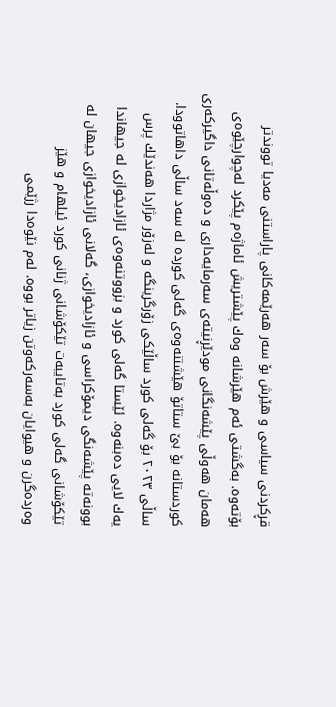قڕكردنی سیاسی و هێرش بۆ سه‌ر هه‌رێمه‌كانی پاراستنی مه‌دیا تووندتر بۆته‌وه‌. به‌گشتی ئه‌م هێرشانه‌ وه‌ك پێشتریش ئاماژه‌م پێكرد له‌چوارچێوه‌ی هه‌مان هه‌وڵی پێشه‌نگانی مودێڕنیته‌ی سه‌رمایه‌داری و ده‌وڵه‌تانی داگیركه‌ری كوردستانه‌ بۆ بێ ستاتۆ هێشتنه‌وه‌ی گه‌لی كورده له‌ سه‌د ساڵی داهاتوودا. ساڵی ٢٠٢٣ بۆ گه‌لی كورد ساڵێكی زۆرگرینگه‌ و له‌زۆر مژاردا هه‌ندێك پرس یه‌ك لایی ده‌بنه‌وه‌. ئێستا گه‌لی كورد و بزووتنه‌وه‌ی ئازادیخوازی له‌ جیهاندا بوونه‌ته‌ پێشه‌نگی دیمۆكراسی و ئازادیخوازی، گه‌لانی ئازادیخوازی جیهان له‌ تێكۆشانی گه‌لی كورد به‌تایبه‌ت تێكۆشانی ژنانی كورد ئیلهام و هێز وه‌رده‌گرن و هیوایان به‌سه‌ركه‌وتن زیاتر بووه‌. له‌م نێوه‌دا رژێمی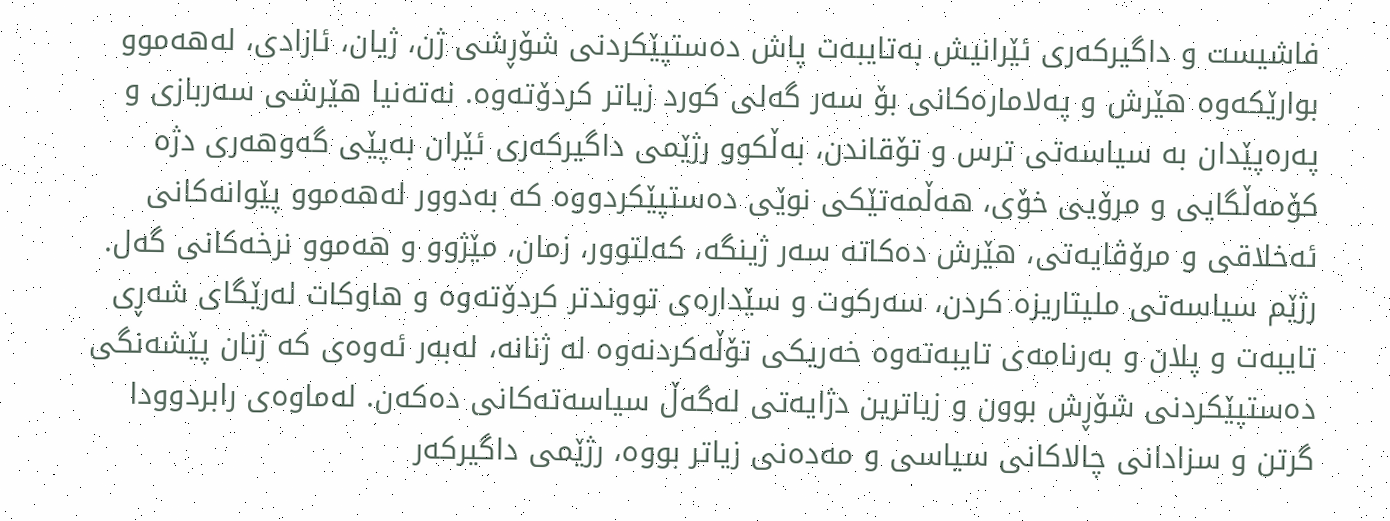فاشیست و داگیركه‌ری ئێرانیش به‌تایبه‌ت پاش ده‌ستپێكردنی شۆڕشی ژن، ژیان، ئازادی، له‌هه‌موو بوارێكه‌وه‌ هێرش و په‌لاماره‌كانی بۆ سه‌ر گه‌لی كورد زیاتر كردۆته‌وه‌. نه‌ته‌نیا هێرشی سه‌ربازی و په‌ره‌پێدان به‌ سیاسه‌تی ترس و تۆقاندن، به‌ڵكوو رژێمی داگیركه‌ری ئێران به‌پێی گه‌وهه‌ری دژه‌ كۆمه‌ڵگایی و مرۆیی خۆی، هه‌ڵمه‌تێكی نوێی ده‌ستپێكردووه‌ كه‌ به‌دوور له‌هه‌موو پێوانه‌كانی ئه‌خلاقی و مرۆڤایه‌تی، هێرش ده‌كاته‌ سه‌ر ژینگه‌، كه‌لتوور، زمان، مێژوو و هه‌موو نرخه‌كانی گه‌ل. رژێم سیاسه‌تی ملیتاریزه‌ كردن، سه‌ركوت و سێداره‌ی تووندتر كردۆته‌وه‌ و هاوكات له‌رێگای شه‌ڕی تایبه‌ت و پلان و به‌رنامه‌ی تایبه‌ته‌وه‌ خه‌ریكی تۆڵه‌كردنه‌وه‌ له‌ ژنانه‌، له‌به‌ر ئه‌وه‌ی كه‌ ژنان پێشه‌نگی ده‌ستپێكردنی شۆڕش بوون و زیاترین دژایه‌تی له‌گه‌ڵ سیاسه‌ته‌كانی ده‌كه‌ن. له‌ماوه‌ی رابردوودا گرتن و سزادانی چالاكانی سیاسی و مه‌ده‌نی زیاتر بووه، رژێمی داگیركه‌ر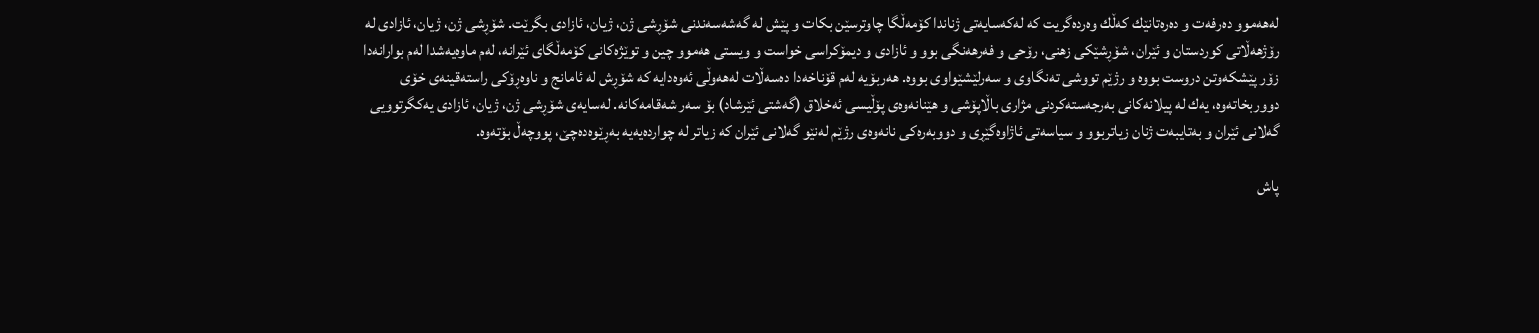له‌هه‌موو ده‌رفه‌ت و ده‌ره‌تانێك كه‌ڵك وه‌رده‌گریت كه‌ له‌كه‌سایه‌تی ژناندا كۆمه‌ڵگا چاوترسێن بكات و پێش له‌ گه‌شه‌سه‌ندنی شۆڕشی ژن، ژیان، ئازادی بگرێت. شۆڕشی ژن، ژیان، ئازادی له‌ رۆژهه‌ڵاتی كوردستان و ئێران، شۆڕشێكی زهنی، رۆحی و فه‌رهه‌نگی بوو و ئازادی و دیمۆكراسی خواست و ویستی هه‌موو چین و توێژه‌كانی كۆمه‌ڵگای ئێرانه، له‌م ماوه‌یه‌شدا له‌م بوارانه‌دا زۆر پێشكه‌وتن دروست بووه‌ و رژێم تووشی ته‌نگاوی و سه‌رلێشێواوی بووه‌. هه‌ربۆیه‌ له‌م قۆناخه‌دا ده‌سه‌ڵات له‌هه‌وڵی ئه‌وه‌دایه‌ كه‌ شۆڕش له‌ ئامانج و ناوه‌ڕۆكی راسته‌قینه‌ی خۆی دووربخاته‌وه‌، یه‌ك له‌ پیلانه‌كانی‌ به‌رجه‌سته‌كردنی مژاری باڵاپۆشی و هێنانه‌وه‌ی پۆڵیسی ئه‌خلاق (گه‌شتی ئێرشاد) بۆ سه‌ر شه‌قامه‌كانه‌. له‌سایه‌ی شۆڕشی ژن، ژیان، ئازادی یه‌كگرتوویی گه‌لانی ئێران و به‌تایبه‌ت ژنان زیاتربوو و سیاسه‌تی ئاژاوه‌گێڕی و دووبه‌ره‌كی نانه‌وه‌ی رژێم له‌نێو گه‌لانی ئێران كه‌ زیاتر له‌ چوارده‌یه‌یه‌ به‌ڕێوه‌ده‌چێ، پووچه‌ڵ بۆته‌وه‌.

پاش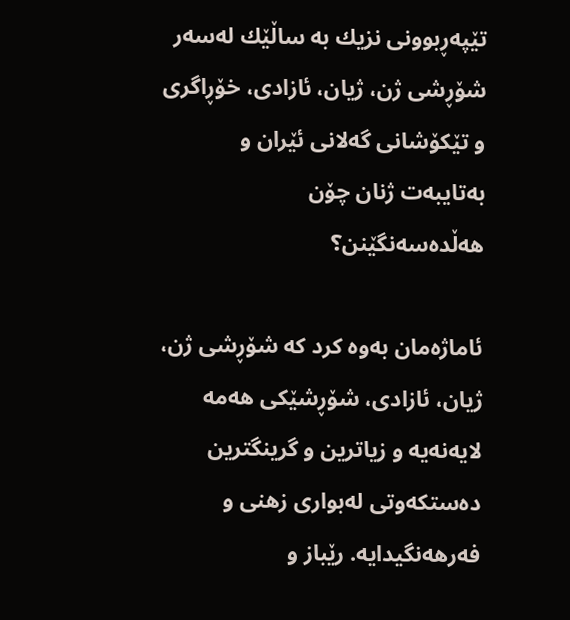تێپه‌ڕبوونی نزیك به‌ ساڵێك له‌سه‌ر شۆڕشی ژن، ژیان، ئازادی، خۆڕاگری و تێكۆشانی گه‌لانی ئێران و به‌تایبه‌ت ژنان چۆن هه‌ڵده‌سه‌نگێنن؟

ئاماژه‌مان به‌وه‌ كرد كه‌ شۆڕشی ژن، ژیان، ئازادی، شۆڕشێكی هه‌مه‌ لایه‌نه‌یه‌ و زیاترین و گرینگترین ده‌ستكه‌وتی له‌بواری زهنی و فه‌رهه‌نگیدایه‌. رێباز و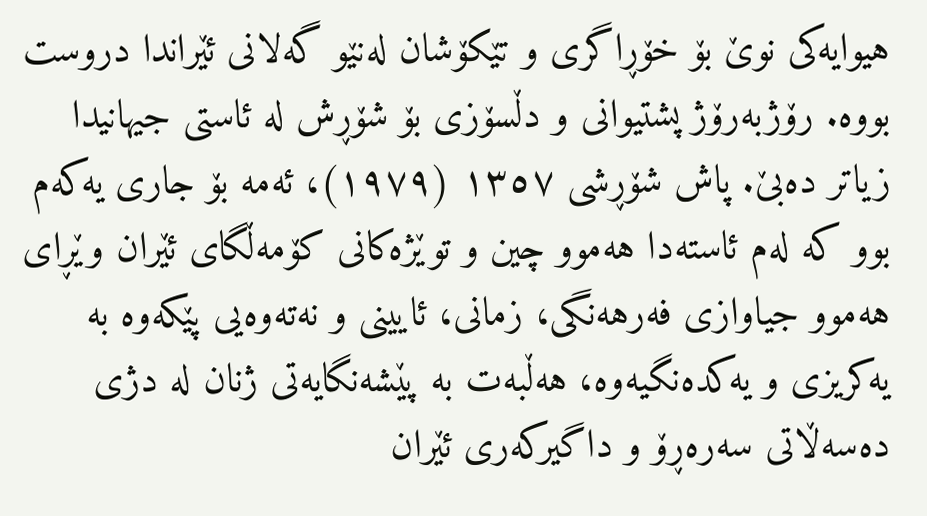هیوایه‌كی نوێ بۆ خۆڕاگری و تێكۆشان له‌نێو گه‌لانی ئێراندا دروست بووه‌. رۆژبه‌رۆژ پشتیوانی و دڵسۆزی بۆ شۆڕش له‌ ئاستی جیهانیدا زیاتر ده‌بێ. پاش شۆڕشی ١٣٥٧ (١٩٧٩)، ئه‌مه‌ بۆ جاری یه‌كه‌م بوو كه‌ له‌م ئاسته‌دا هه‌موو چین و توێژه‌كانی كۆمه‌ڵگای ئێران وێڕای هه‌موو جیاوازی فه‌رهه‌نگی، زمانی، ئایینی و نه‌ته‌وه‌یی پێكه‌وه‌ به‌ یه‌كریزی و یه‌كده‌نگیه‌وه‌، هه‌ڵبه‌ت به‌ پێشه‌نگایه‌تی ژنان له‌ دژی ده‌سه‌ڵاتی سه‌ره‌ڕۆ و داگیركه‌ری ئێران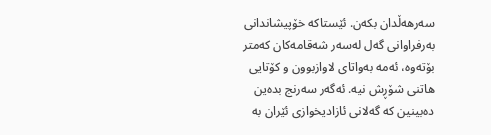سه‌رهه‌ڵدان بكه‌ن. ئێستاكه‌‌ خۆپیشاندانی به‌رفراوانی گه‌ل له‌سه‌ر شه‌قامه‌كان كه‌متر بۆته‌وه‌، ئه‌مه‌ به‌واتای لاوازبوون و كۆتایی هاتنی شۆڕش نیه‌. ئه‌گه‌ر سه‌رنج بده‌ین ده‌بینین كه‌ گه‌لانی ئازادیخوازی ئێران به‌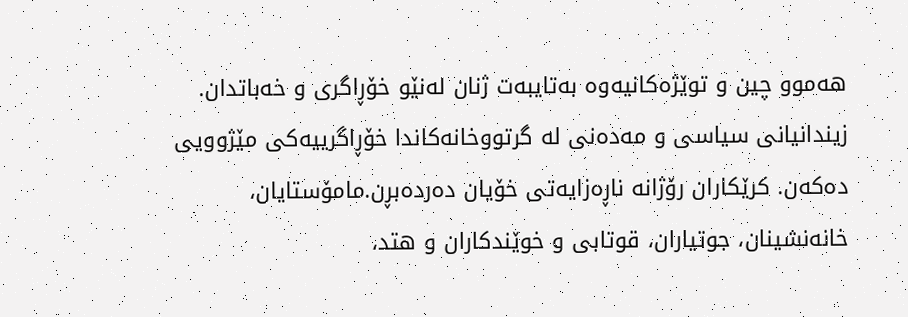هه‌موو چین و توێژه‌كانیه‌وه‌ به‌تایبه‌ت ژنان له‌نێو خۆڕاگری و خه‌باتدان. زیندانیانی سیاسی و مه‌ده‌نی له‌ گرتووخانه‌كاندا خۆڕاگرییه‌كی مێژوویی ده‌كه‌ن. كرێكاران رۆژانه‌ ناڕه‌زایه‌تی خۆیان ده‌رده‌بڕن.مامۆستایان، خانه‌نشینان، جوتیاران، قوتابی و خوێندكاران و هتد،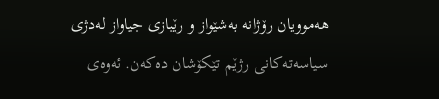هه‌موویان رۆژانه‌ به‌شێواز و رێبازی جیاواز له‌دژی سیاسه‌ته‌كانی رژێم تێكۆشان ده‌كه‌ن. ئه‌وه‌ی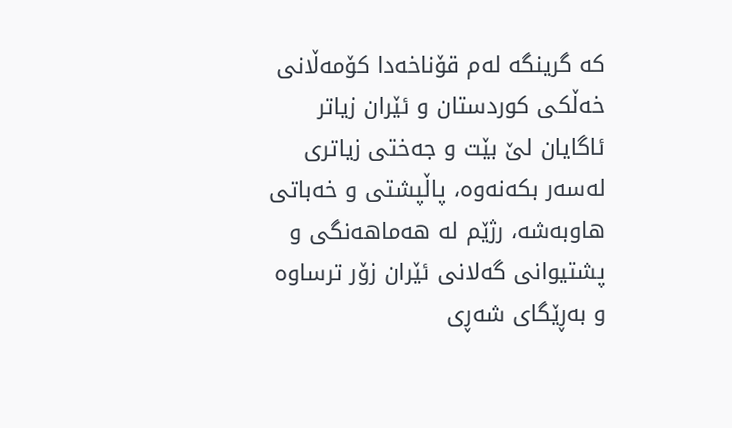كه‌ گرینگه‌ له‌م قۆناخه‌دا كۆمه‌ڵانی خه‌ڵكی كوردستان و ئێران زیاتر ئاگایان لێ بێت و جه‌ختی زیاتری له‌سه‌ر بكه‌نه‌وه‌، پاڵپشتی و خه‌باتی‌ هاوبه‌شه، رژێم له‌ هه‌ماهه‌نگی و پشتیوانی گه‌لانی ئێران زۆر ترساوه‌ و به‌ڕێگای شه‌ڕی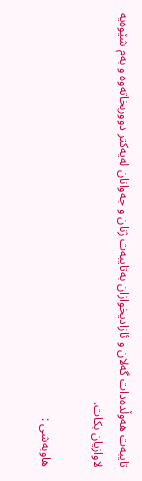تایبه‌ت هه‌وڵده‌دات گه‌لان و ئازادیخوازان به‌تایبه‌ت ژنان و جه‌وانان له‌یه‌كتر دووربخاته‌وه‌ و به‌م شێوه‌یه‌ لاوازیان بكات.

هاوبەشی :